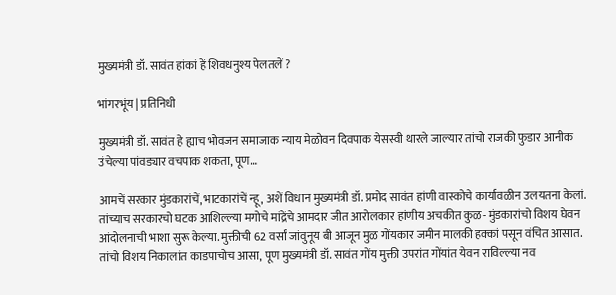मुख्यमंत्री डॉ. सावंत हांकां हें शिवधनुश्य पेलतलें ?

भांगरभूंय | प्रतिनिधी

मुख्यमंत्री डॉ. सावंत हे ह्याच भोवजन समाजाक न्याय मेळोवन दिवपाक येसस्वी थारले जाल्यार तांचो राजकी फुडार आनीक उंचेल्या पांवड्यार वचपाक शकता, पूण…

आमचें सरकार मुंडकारांचें, भाटकारांचें न्हू, अशें विधान मुख्यमंत्री डॉ. प्रमोद सावंत हांणी वास्कोचे कार्यावळीन उलयतना केलां. तांच्याच सरकारचो घटक आशिल्ल्या मगोचे मांद्रेंचे आमदार जीत आरोलकार हांणीय अचकीत कुळ- मुंडकारांचो विशय घेवन आंदोलनाची भाशा सुरू केल्या. मुक्तीची 62 वर्सां जांवुनूय बी आजून मुळ गोंयकार जमीन मालकी हक्कां पसून वंचित आसात. तांचो विशय निकालांत काडपाचोच आसा, पूण मुख्यमंत्री डॉ. सावंत गोंय मुक्ती उपरांत गोंयांत येवन राविल्ल्या नव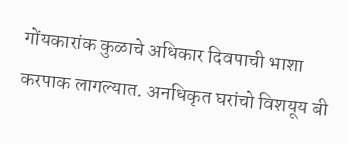गोंयकारांक कुळाचे अधिकार दिवपाची भाशा करपाक लागल्यात. अनधिकृत घरांचो विशयूय बी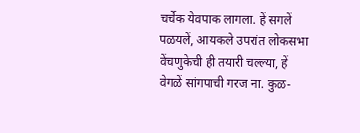चर्चेक येवपाक लागला. हें सगलें पळयलें, आयकले उपरांत लोकसभा वेंचणुकेची ही तयारी चल्ल्या, हें वेगळें सांगपाची गरज ना. कुळ-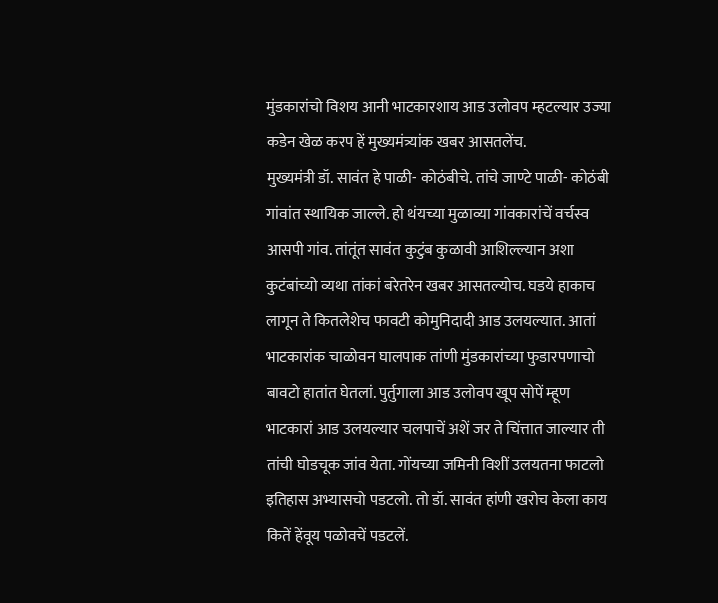मुंडकारांचो विशय आनी भाटकारशाय आड उलोवप म्हटल्यार उज्या कडेन खेळ करप हें मुख्यमंत्र्यांक खबर आसतलेंच.
मुख्यमंत्री डॉ. सावंत हे पाळी- कोठंबीचे. तांचे जाण्टे पाळी- कोठंबी गांवांत स्थायिक जाल्ले. हो थंयच्या मुळाव्या गांवकारांचें वर्चस्व आसपी गांव. तांतूंत सावंत कुटुंब कुळावी आशिल्ल्यान अशा कुटंबांच्यो व्यथा तांकां बरेतरेन खबर आसतल्योच. घडये हाकाच लागून ते कितलेशेच फावटी कोमुनिदादी आड उलयल्यात. आतां भाटकारांक चाळोवन घालपाक तांणी मुंडकारांच्या फुडारपणाचो बावटो हातांत घेतलां. पुर्तुगाला आड उलोवप खूप सोपें म्हूण भाटकारां आड उलयल्यार चलपाचें अशें जर ते चिंत्तात जाल्यार ती तांची घोडचूक जांव येता. गोंयच्या जमिनी विशीं उलयतना फाटलो इतिहास अभ्यासचो पडटलो. तो डॉ. सावंत हांणी खरोच केला काय कितें हेंवूय पळोवचें पडटलें.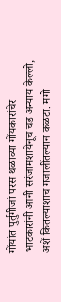गोंयांत पुर्तुगीजां परस थळाव्या गोंयकारांचेर भाटकारांनी आनी सरंजामशायेनूच चड अन्याय केल्लो, अशें कितल्याशाच गजालींतल्यान कळटा. मगो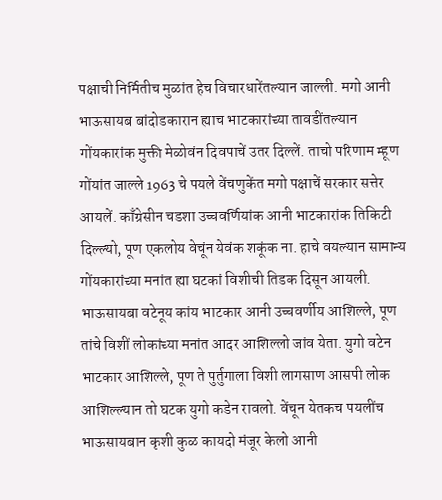पक्षाची निर्मितीच मुळांत हेच विचारधारेंतल्यान जाल्ली. मगो आनी भाऊसायब बांदोडकारान ह्याच भाटकारांच्या तावडींतल्यान गोंयकारांक मुक्ती मेळोवंन दिवपाचें उतर दिल्लें. ताचो परिणाम म्हूण गोंयांत जाल्ले 1963 चे पयले वेंचणुकेंत मगो पक्षाचें सरकार सत्तेर आयलें. काँग्रेसीन चडशा उच्चवर्णियांक आनी भाटकारांक तिकिटी दिल्ल्यो, पूण एकलोय वेचूंन येवंक शकूंक ना. हाचे वयल्यान सामान्य गोंयकारांच्या मनांत ह्या घटकां विशीची तिडक दिसून आयली.
भाऊसायबा वटेनूय कांय भाटकार आनी उच्चवर्णीय आशिल्ले, पूण तांचे विशीं लोकांच्या मनांत आदर आशिल्लो जांव येता. युगो वटेन भाटकार आशिल्ले, पूण ते पुर्तुगाला विशी लागसाण आसपी लोक आशिल्ल्यान तो घटक युगो कडेन रावलो. वेंचून येतकच पयलींच भाऊसायबान कृशी कुळ कायदो मंजूर केलो आनी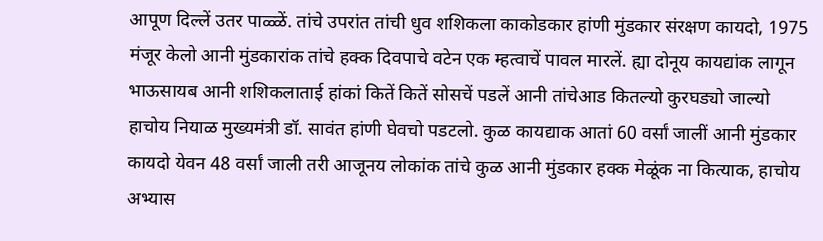आपूण दिल्लें उतर पाळ्ळें. तांचे उपरांत तांची धुव शशिकला काकोडकार हांणी मुंडकार संरक्षण कायदो, 1975 मंजूर केलो आनी मुंडकारांक तांचे हक्क दिवपाचे वटेन एक म्हत्वाचें पावल मारलें. ह्या दोनूय कायद्यांक लागून भाऊसायब आनी शशिकलाताई हांकां कितें कितें सोसचें पडलें आनी तांचेआड कितल्यो कुरघड्यो जाल्यो हाचोय नियाळ मुख्यमंत्री डॉ. सावंत हांणी घेवचो पडटलो. कुळ कायद्याक आतां 60 वर्सां जालीं आनी मुंडकार कायदो येवन 48 वर्सां जाली तरी आजूनय लोकांक तांचे कुळ आनी मुंडकार हक्क मेळूंक ना कित्याक, हाचोय अभ्यास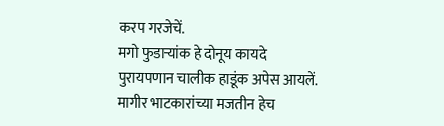करप गरजेचें.
मगो फुडाऱ्यांक हे दोनूय कायदे पुरायपणान चालीक हाडूंक अपेस आयलें. मागीर भाटकारांच्या मजतीन हेच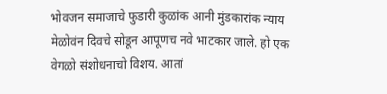भोवजन समाजाचे फुडारी कुळांक आनी मुंडकारांक न्याय मेळोवंन दिवचे सोडून आपूणच नवे भाटकार जाले. हो एक वेगळो संशोधनाचो विशय. आतां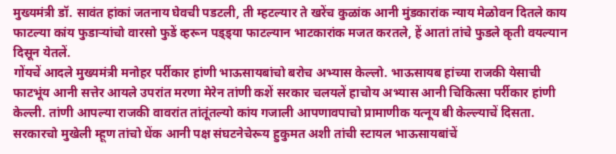मुख्यमंत्री डॉ. सावंत हांकां जतनाय घेवची पडटली, ती म्हटल्यार ते खरेंच कुळांक आनी मुंडकारांक न्याय मेळोवन दितले काय फाटल्या कांय फुडाऱ्यांचो वारसो फुडें व्हरून पड्ड्या फाटल्यान भाटकारांक मजत करतले, हें आतां तांचे फुडले कृती वयल्यान दिसून येतलें.
गोंयचें आदले मुख्यमंत्री मनोहर पर्रीकार हांणी भाऊसायबांचो बरोच अभ्यास केल्लो. भाऊसायब हांच्या राजकी येसाची फाटभूंय आनी सत्तेर आयले उपरांत मरणा मेरेन तांणी कशें सरकार चलयलें हाचोय अभ्यास आनी चिकित्सा पर्रीकार हांणी केल्ली. तांणी आपल्या राजकी वावरांत तांतूंतल्यो कांय गजाली आपणावपाचो प्रामाणीक यत्नूय बी केल्ल्याचें दिसता. सरकारचो मुखेली म्हूण तांचो धेंक आनी पक्ष संघटनेचेरूय हुकुमत अशी तांची स्टायल भाऊसायबांचें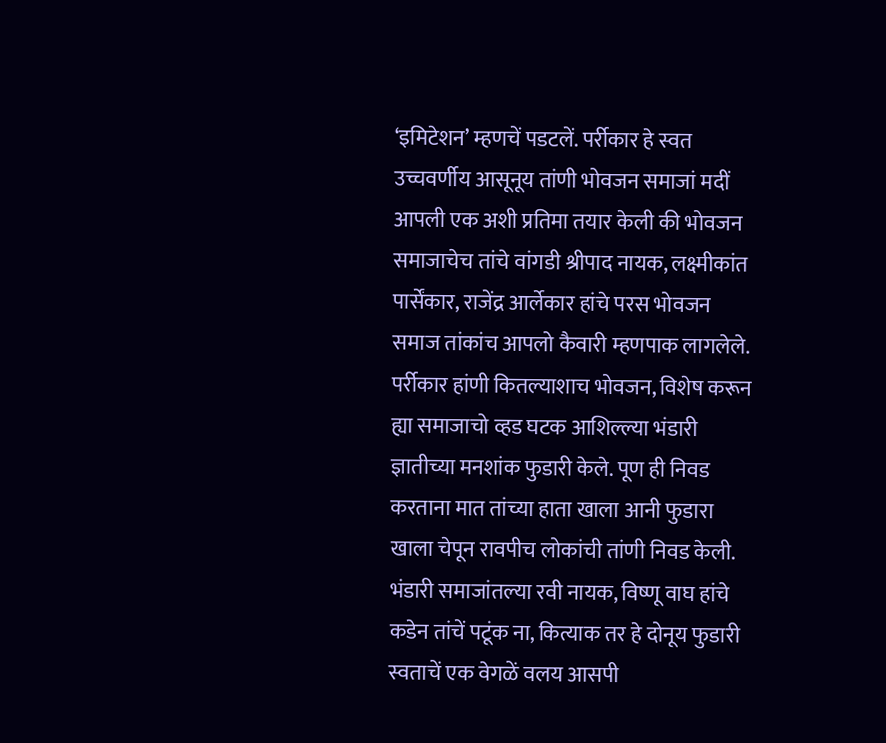‘इमिटेशन’ म्हणचें पडटलें. पर्रीकार हे स्वत उच्चवर्णीय आसूनूय तांणी भोवजन समाजां मदीं आपली एक अशी प्रतिमा तयार केली की भोवजन समाजाचेच तांचे वांगडी श्रीपाद नायक, लक्ष्मीकांत पार्सेंकार, राजेंद्र आर्लेकार हांचे परस भोवजन समाज तांकांच आपलो कैवारी म्हणपाक लागलेले. पर्रीकार हांणी कितल्याशाच भोवजन, विशेष करून ह्या समाजाचो व्हड घटक आशिल्ल्या भंडारी ज्ञातीच्या मनशांक फुडारी केले. पूण ही निवड करताना मात तांच्या हाता खाला आनी फुडारा खाला चेपून रावपीच लोकांची तांणी निवड केली. भंडारी समाजांतल्या रवी नायक, विष्णू वाघ हांचे कडेन तांचें पटूंक ना, कित्याक तर हे दोनूय फुडारी स्वताचें एक वेगळें वलय आसपी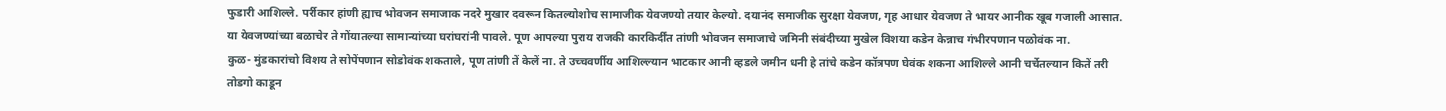फुडारी आशिल्ले. पर्रीकार हांणी ह्याच भोवजन समाजाक नदरे मुखार दवरून कितल्योशोच सामाजीक येवजण्यो तयार केल्यो. दयानंद समाजीक सुरक्षा येवजण, गृह आधार येवजण ते भायर आनीक खूब गजाली आसात. या येवजण्यांच्या बळाचेर ते गोंयातल्या सामान्यांच्या घरांघरांनी पावले. पूण आपल्या पुराय राजकी कारकिर्दींत तांणी भोवजन समाजाचे जमिनी संबंदीच्या मुखेल विशया कडेन केन्नाच गंभीरपणान पळोवंक ना.
कुळ- मुंडकारांचो विशय ते सोपेंपणान सोडोवंक शकताले, पूण तांणी तें केलें ना. ते उच्चवर्णीय आशिल्ल्यान भाटकार आनी व्हडले जमीन धनी हे तांचे कडेन कॉत्रपण घेवंक शकना आशिल्ले आनी चर्चेतल्यान कितें तरी तोडगो काडून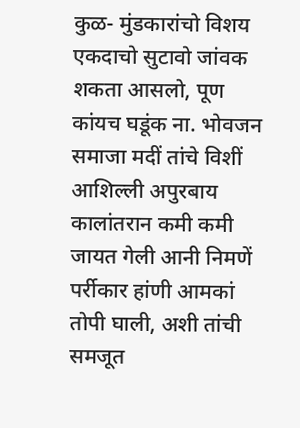कुळ- मुंडकारांचो विशय एकदाचो सुटावो जांवक शकता आसलो, पूण कांयच घडूंक ना. भोवजन समाजा मदीं तांचे विशीं आशिल्ली अपुरबाय कालांतरान कमी कमी जायत गेली आनी निमणें पर्रीकार हांणी आमकां तोपी घाली, अशी तांची समजूत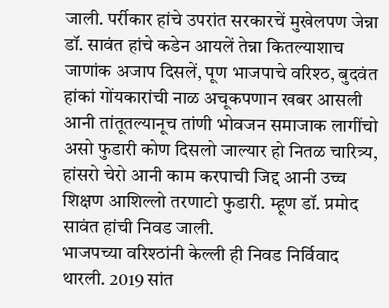जाली. पर्रीकार हांचे उपरांत सरकारचें मुखेलपण जेन्ना डॉ. सावंत हांचे कडेन आयलें तेन्ना कितल्याशाच जाणांक अजाप दिसलें, पूण भाजपाचे वरिश्ठ, बुदवंत हांकां गोंयकारांची नाळ अचूकपणान खबर आसली आनी तांतूतल्यानूच तांणी भोवजन समाजाक लागींचो असो फुडारी कोण दिसलो जाल्यार हो नितळ चारित्र्य, हांसरो चेरो आनी काम करपाची जिद्द आनी उच्च शिक्षण आशिल्लो तरणाटो फुडारी. म्हूण डॉ. प्रमोद सावंत हांची निवड जाली.
भाजपच्या वरिश्ठांनी केल्ली ही निवड निर्विवाद थारली. 2019 सांत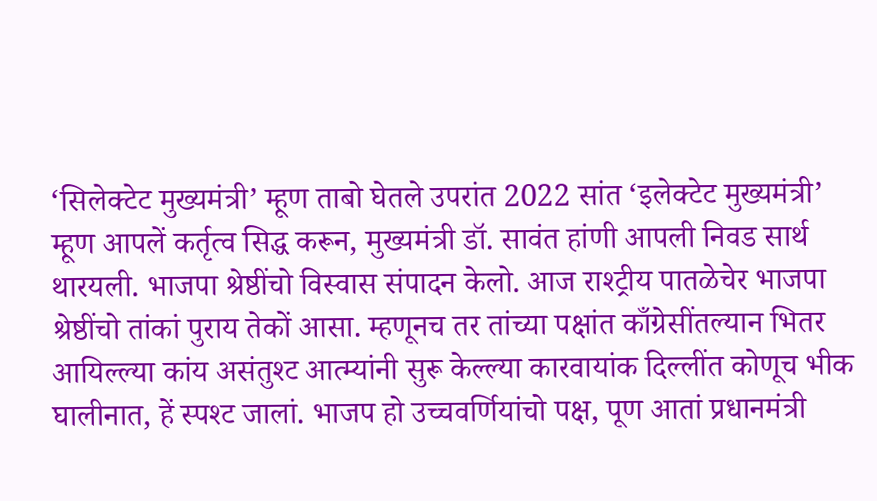‘सिलेक्टेट मुख्यमंत्री’ म्हूण ताबो घेतले उपरांत 2022 सांत ‘इलेक्टेट मुख्यमंत्री’ म्हूण आपलें कर्तृत्व सिद्ध करून, मुख्यमंत्री डॉ. सावंत हांणी आपली निवड सार्थ थारयली. भाजपा श्रेष्ठींचो विस्वास संपादन केलो. आज राश्ट्रीय पातळेचेर भाजपा श्रेष्ठींचो तांकां पुराय तेकों आसा. म्हणूनच तर तांच्या पक्षांत काँग्रेसींतल्यान भितर आयिल्ल्या कांय असंतुश्ट आत्म्यांनी सुरू केल्ल्या कारवायांक दिल्लींत कोणूच भीक घालीनात, हें स्पश्ट जालां. भाजप हो उच्चवर्णियांचो पक्ष, पूण आतां प्रधानमंत्री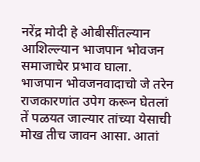नरेंद्र मोदी हे ओबीसींतल्यान आशिल्ल्यान भाजपान भोवजन समाजाचेर प्रभाव घाला.
भाजपान भोवजनवादाचो जे तरेन राजकारणांत उपेग करून घेतलां तें पळयत जाल्यार तांच्या येसाची मोख तीच जावन आसा. आतां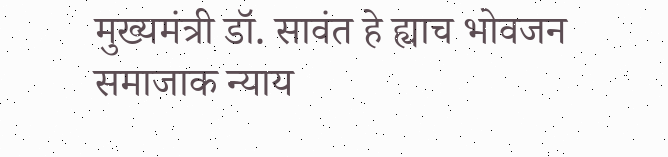मुख्यमंत्री डॉ. सावंत हे ह्याच भोवजन समाजाक न्याय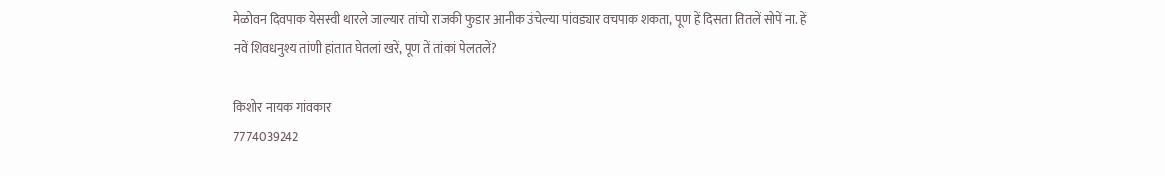मेळोवन दिवपाक येसस्वी थारले जाल्यार तांचो राजकी फुडार आनीक उंचेल्या पांवड्यार वचपाक शकता, पूण हें दिसता तितलें सोपें ना. हें नवें शिवधनुश्य तांणी हांतात घेतलां खरें, पूण तें तांकां पेलतलें?

किशोर नायक गांवकार
7774039242